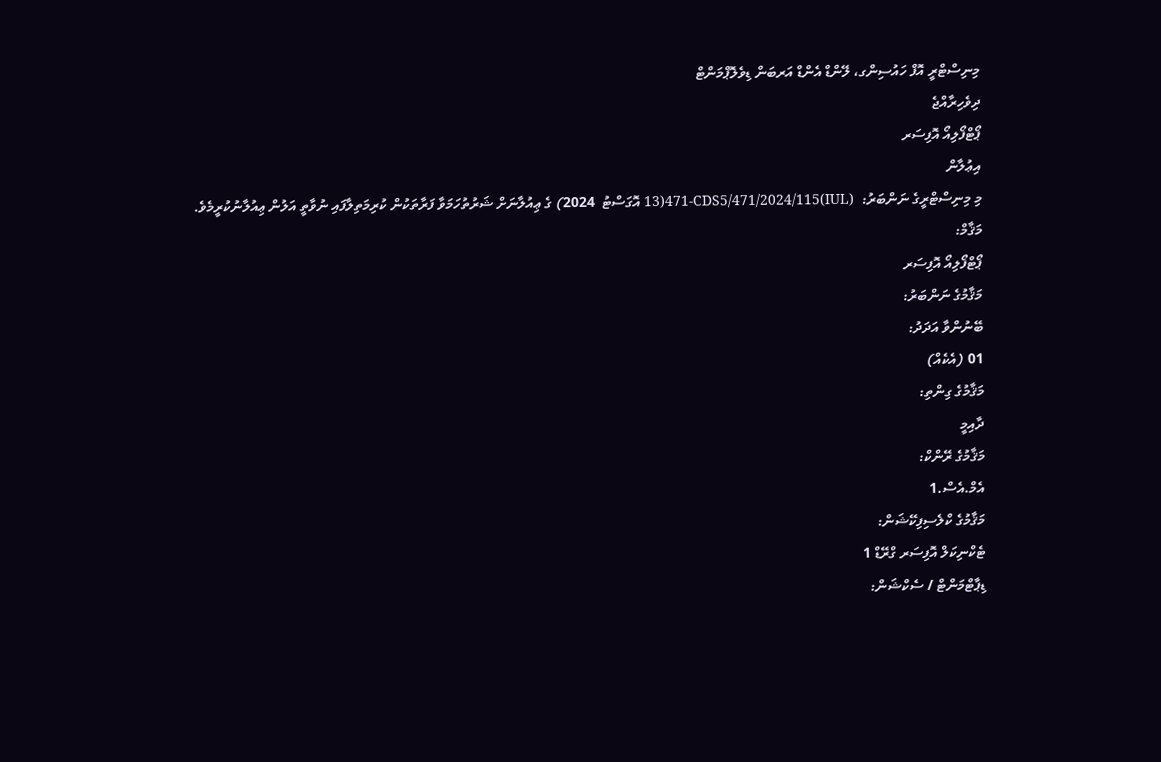މިނިސްޓްރީ އޮފް ހައުސިންގ، ލޭންޑް އެންޑް އަރބަން ޑިވެލޮޕްމަންޓް
ދިވެހިރާއްޖެ
ޕޯޓްފޯލިއޯ އޮފިސަރ
އިޢުލާން
މި މިނިސްޓްރީގެ ނަންބަރު:  (IUL)471-CDS5/471/2024/115(13 އޮގަސްޓު  2024) ގެ ޢިއުލާނަށް ޝަރުތުހަމަވާ ފަރާތަކުން ކުރިމަތިލާފައި ނުވާތީ އަލުން ޢިއުލާނުކުރީމެވެ.
މަޤާމް:
ޕޯޓްފޯލިއޯ އޮފިސަރ
މަޤާމުގެ ނަންބަރު:
ބޭނުންވާ އަދަދު:
01 (އެކެއް)
މަޤާމުގެ ގިންތި:
ދާއިމީ
މަޤާމުގެ ރޭންކް:
އެމް.އެސް.1
މަޤާމުގެ ކްލެސިފިކޭޝަން:
ޓެކްނިކަލް އޮފިސަރ ގްރޭޑް 1
ޑިޕާޓްމަންޓް / ސެކްޝަން: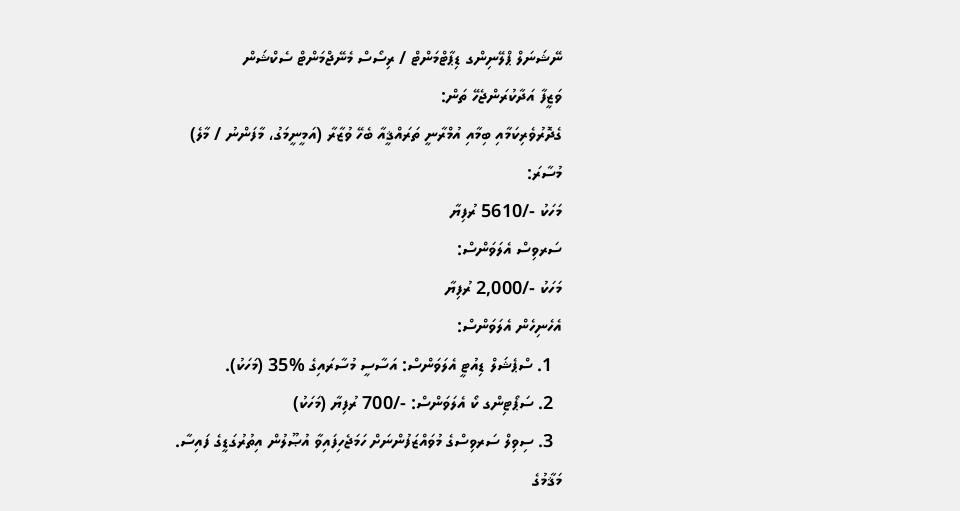ނޭޝަނަލް ޕްލޭނިންގ ޑިޕާޓްމަންޓް / ރިސޯސް މެނޭޖްމަންޓް ސެކްޝަން
ވަޒީފާ އަދާކުރަންޖެހޭ ތަން:
ގެދޮރުވެރިކަމާއި ބިމާއި އުމްރާނީ ތަރައްޤީއާ ބެހޭ ވުޒާރާ (އަމީނީމަގު، މާފަންނު / މާލެ)
މުސާރަ:
މަހަކު -/5610 ރުފިޔާ
ސަރވިސް އެލަވަންސް:
މަހަކު -/2,000 ރުފިޔާ
އެހެނިހެން އެލަވަންސް:
  1. ސްޕެޝަލް ޑިއުޓީ އެލަވަންސް: އަސާސީ މުސާރައިގެ %35 (މަހަކު).
  2. ސަޕޯޓިންގ ކޯ އެލަވަންސް: -/700 ރުފިޔާ (މަހަކު)
  3. ސިވިލް ސަރވިސްގެ މުވައްޒަފުންނަށް ހަމަޖެހިފައިވާ އުޞޫލުން އިތުރުގަޑީގެ ފައިސާ.
މަޤާމުގެ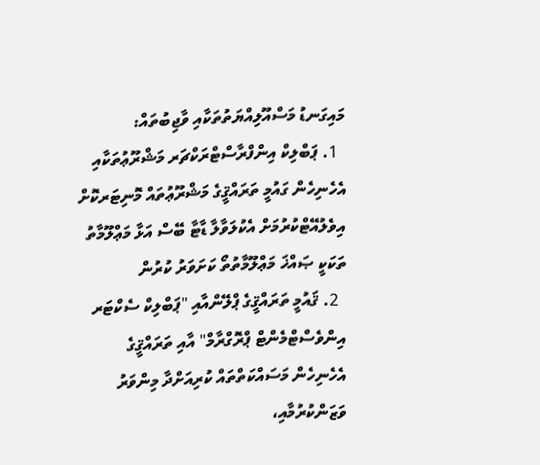މައިގަނޑު މަސްއޫލިއްޔަތުތަކާއި ވާޖިބުތައް:
  1. ޕަބްލިކް އިންފްރާސްޓްރަކްޗަރ މަޝްރޫޢުތަކާއި އެހެނިހެން ގައުމީ ތަރައްޤީގެ މަޝްރޫޢުތައް މޮނިޓަރކޮށް އިވެލުއޭޓްކުރުމަށް އެކުލަވާލާ ޑާޓާ ބޭސް އަޅާ މަޢްލޫމާތު ތަކަކީ ޞައްޚަ މަޢްލޫމާތުތޯ ކަށަވަރު ކުރުން
  2. ޤައުމީ ތަރައްޤީގެ ޕްލޭންއާއި "ޕަބްލިކް ސެކްޓަރ އިންވެސްޓްމެންޓް ޕްރޮގްރާމް" އާއި ތަރައްޤީގެ އެހެނިހެން މަސައްކަތްތައް ކުރިއަށްދާ މިންވަރު ވަޒަންކުރުމާއި،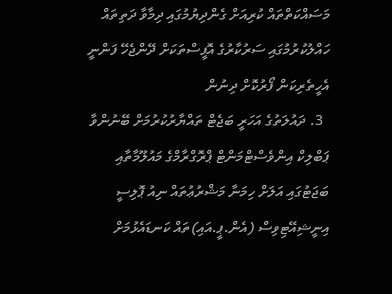މަސައްކަތްތައް ކުރިއަށް ގެންދިޔުމުގައި ދިމާވާ ދަތިތައް ހައްލުކުރުމުގައި ސަރުކާރުގެ އޮފީސްތަކަށް ދޭންޖެހޭ ފަންނީ އެހީތެރިކަން ފޯރުކޮށް ދިނުން
  3. ދައުލަތުގެ އަހަރީ ބަޖެޓް ތައްޔާރުކުރުމަށް ބޭނުންވާ ޕަބްލިކް އިންވެސްޓްމަންޓް ޕްރޮގްރާމްގެ މައުލޫމާތާއި ބަޖަޓުގައި އަލަށް ހިމަނާ މަޝްރުޢުތައް ނިއު ޕޮލިސީ އިނީޝިއޭޓިވިސް (އެން.ޕީ.އައި)ތައް ކަނޑައެޅުމަށް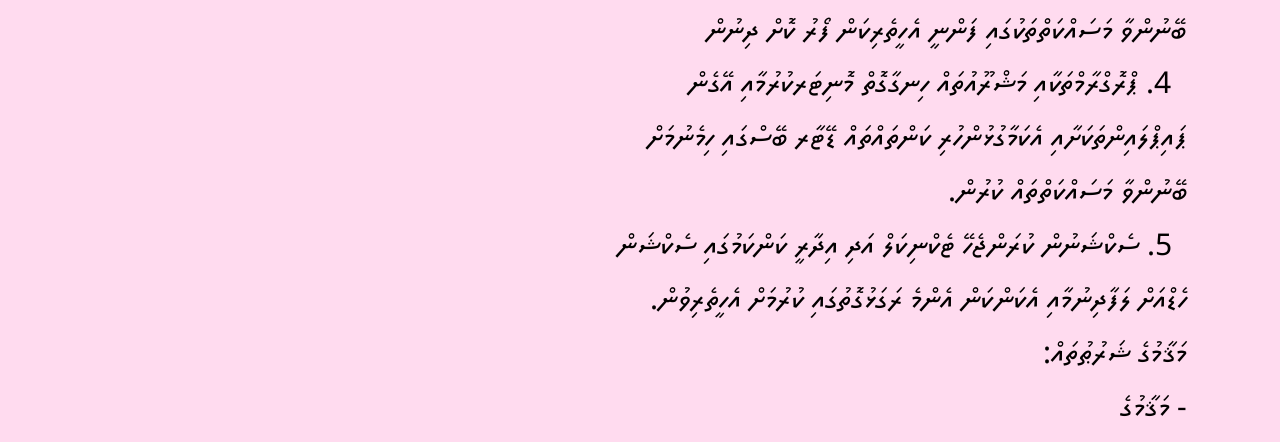ބޭނުންވާ މަސައްކަތްތަކުގައި ފަންނީ އެހީތެރިކަން ފޯރު ކޮށް ދިނުން
  4. ޕްރޮގްރާމްތަކާއި މަޝްރޫއުތައް ހިނގާގޮތް މޮނިޓަރކުރުމާއި އޭގެން ޕައިޕްލައިންތަކަށާއި އެކަމާގުޅުންހުރި ކަންތައްތައް ޑޭޓާރ ބޭސްގައި ހިމެނުމަށް ބޭނުންވާ މަސައްކަތްތައް ކުރުން.
  5. ސެކްޝަނުން ކުރަންޖެހޭ ޓެކްނިކަލް އަދި އިދާރީ ކަންކަމުގައި ސެކްޝަން ހެޑްއަށް ލަފާދިނުމާއި އެކަންކަން އެންމެ ރަގަޅުގޮތުގައި ކުރުމަށް އެހީތެރިވުން.
މަޤާމުގެ ޝަރުޠުތައް:
- މަޤާމުގެ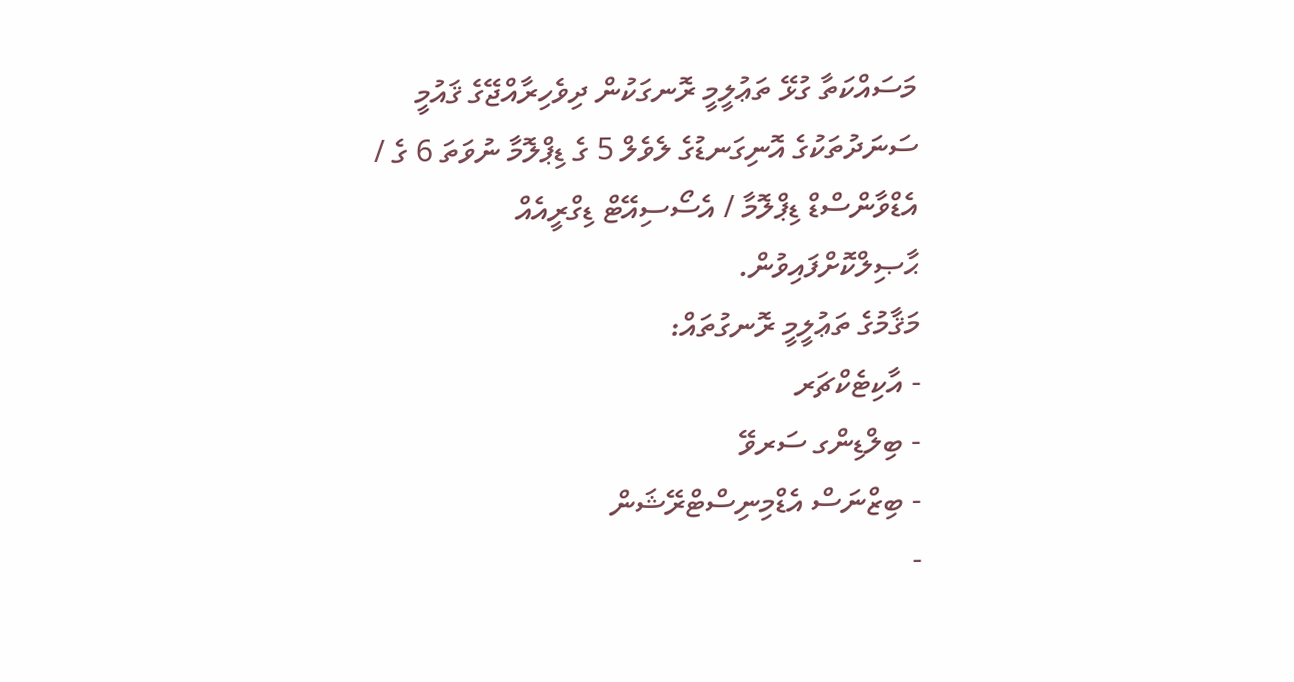މަސައްކަތާ ގުޅޭ ތަޢުލީމީ ރޮނގަކުން ދިވެހިރާއްޖޭގެ ޤައުމީ ސަނަދުތަކުގެ އޮނިގަނޑުގެ ލެވެލް 5 ގެ ޑިޕްލޮމާ ނުވަތަ 6 ގެ / އެޑްވާންސްޑް ޑިޕްލޮމާ / އެސޯސިއޭޓް ޑިގްރީއެއް ޙާޞިލްކޮށްފައިވުން.
މަޤާމުގެ ތަޢުލީމީ ރޮނގުތައް:
- އާކިޓެކްޗަރ
- ބިލްޑިންގ ސަރވޭ
- ބިޒްނަސް އެޑްމިނިސްޓްރޭޝަން
-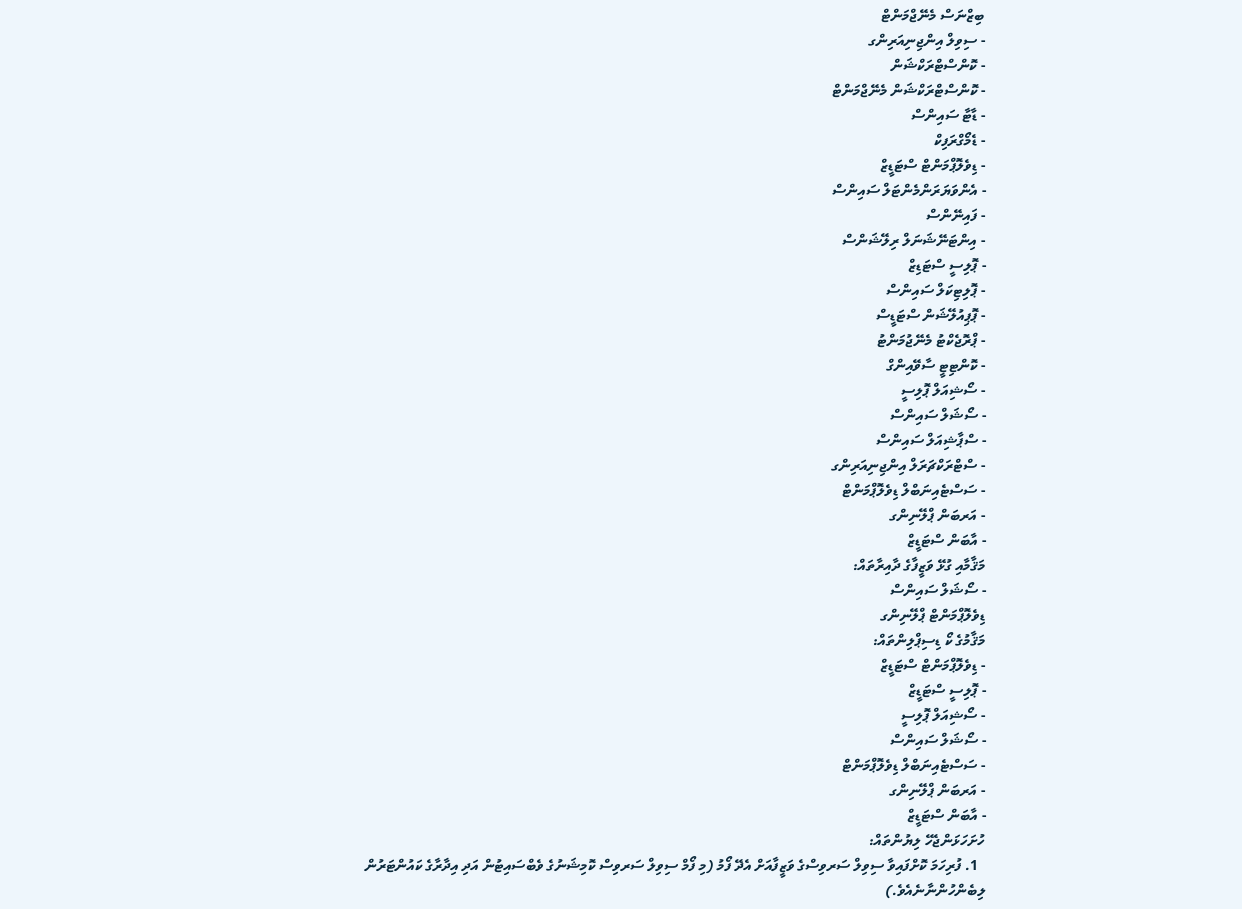ބިޒްނަސް މެނޭޖްމަންޓް
- ސިވިލް އިންޖިނިއަރިންގ
- ކޮންސްޓްރަކްޝަން
- ކޮންސްޓްރަކްޝަން މެނޭޖްމަންޓް
- ޑާޓާ ސައިންސް
- ޑެމޯގްރަފިކް
- ޑިވެލޮޕްމަންޓް ސްޓަޑީޒް
- އެންވަޔަރަންމެންޓަލް ސައިންސް
- ފައިނޭންސް
- އިންޓަނޭޝަނަލް ރިލޭޝަންސް
- ޕޮލިސީ ސްޓަޑިޒް
- ޕޮލިޓިކަލް ސައިންސް
- ޕޮޕިއުލޭޝަން ސްޓަޑީސް
- ޕްރޮޖެކްޓު މެނޭޖުމަންޓު
- ކޮންޓިޓީ ސާވޭއިންގް
- ސޯޝިއަލް ޕޮލިސީ
- ސޯޝަލް ސައިންސް
- ސްޕާޝިއަލް ސައިންސް
- ސްޓްރަކްޗަރަލް އިންޖިނިއަރިންގ
- ސަސްޓެއިނަބްލް ޑިވެލޮޕްމަންޓް
- އަރބަން ޕްލޭނިންގ
- އާބަން ސްޓަޑީޒް
މަޤާމާއި ގުޅޭ ވަޒީފާގެ ދާއިރާތައް:
- ސޯޝަލް ސައިންސް
ޑިވެލޮޕްމަންޓް ޕްލޭނިންގ
މަޤާމުގެ ކޯ ޑިސިޕްލިންތައް:
- ޑިވެލޮޕްމަންޓް ސްޓަޑީޒް
- ޕޮލިސީ ސްޓަޑީޒް
- ސޯޝިއަލް ޕޮލިސީ
- ސޯޝަލް ސައިންސް
- ސަސްޓެއިނަބްލް ޑިވެލޮޕްމަންޓް
- އަރބަން ޕްލޭނިންގ
- އާބަން ސްޓަޑީޒް
ހުށަހަޅަންޖެހޭ ލިޔުންތައް:
  1. ފުރިހަމަ ކޮށްފައިވާ ސިވިލް ސަރވިސްގެ ވަޒީފާއަށް އެދޭ ފޯމު (މި ފޯމް ސިވިލް ސަރވިސް ކޮމިޝަނުގެ ވެބްސައިޓުން އަދި އިދާރާގެ ކައުންޓަރުން ލިބެންހުންނާނެއެވެ.)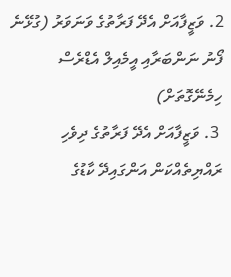2. ވަޒީފާއަށް އެދޭ ފަރާތުގެ ވަނަވަރު (ގުޅޭނެ ފޯނު ނަންބަރާއި އީމެއިލް އެޑްރެސް ހިމެނޭގޮތަށް)
 3. ވަޒީފާއަށް އެދޭ ފަރާތުގެ ދިވެހި ރައްޔިތެއްކަން އަންގައިދޭ ކާޑުގެ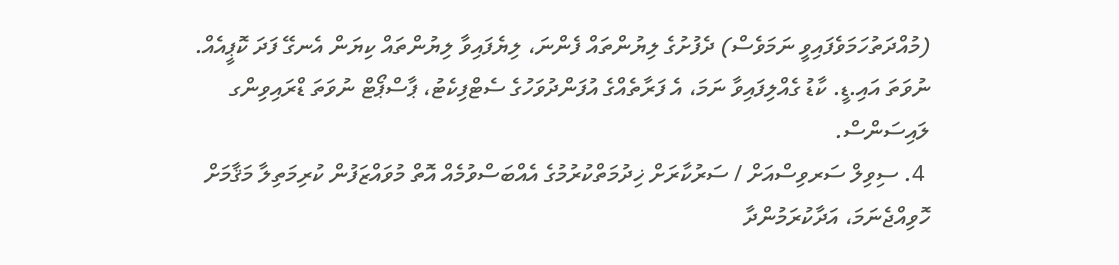(މުއްދަތުހަމަވެފައިވީ ނަމަވެސް) ދެފުށުގެ ލިޔުންތައް ފެންނަ، ލިޔެފައިވާ ލިޔުންތައް ކިޔަން އެނގޭ ފަދަ ކޮޕީއެއް. ނުވަތަ އައި.ޑީ. ކާޑު ގެއްލިފައިވާ ނަމަ، އެ ފަރާތެއްގެ އުފަންދުވަހުގެ ސެޓްފިކެޓު، ޕާސްޕޯޓް ނުވަތަ ޑްރައިވިންގ ލައިސަންސް.
 4. ސިވިލް ސަރވިސްއަށް / ސަރުކާރަށް ޚިދުމަތްކުރުމުގެ އެއްބަސްވުމެއް އޮތް މުވައްޒަފުން ކުރިމަތިލާ މަޤާމަށް ހޮވިއްޖެނަމަ، އަދާކުރަމުންދާ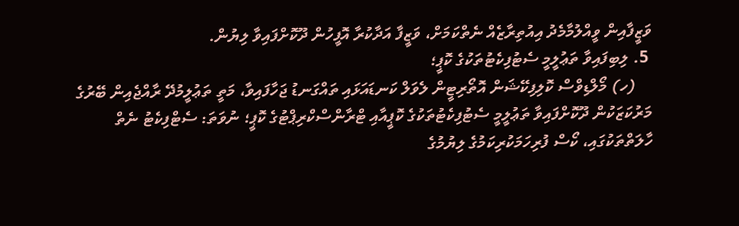ވަޒީފާއިން ވީއްލުމާމެދު އިއުތިރާޒެއް ނެތްކަމަށް، ވަޒީފާ އަދާކުރާ އޮފީހުން ދޫކޮށްފައިވާ ލިޔުން.
 5. ލިބިފައިވާ ތަޢުލީމީ ސެޓުފިކެޓުތަކުގެ ކޮޕީ؛
    (ހ) މޯލްޑިވްސް ކޮލިފިކޭޝަން އޮތޯރިޓީން ލެވަލް ކަނޑައަޅައި ތައްގަނޑު ޖަހާފައިވާ، މަތީ ތަޢުލީމުދޭ ރާއްޖެއިން ބޭރުގެ މަރުކަޒަކުން ދޫކޮށްފައިވާ ތަޢުލީމީ ސެޓުފިކެޓުތަކުގެ ކޮޕީއާއި ޓްރާންސްކްރިޕްޓުގެ ކޮޕީ؛ ނުވަތަ: ސެޓްފިކެޓު ނެތް ހާލަތްތަކުގައި، ކޯސް ފުރިހަމަކުރިކަމުގެ ލިޔުމުގެ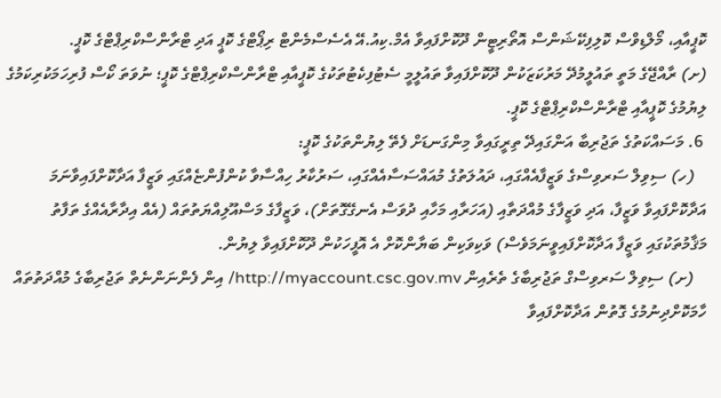ކޮޕީއާއި، މޯލްޑިވްސް ކޮލިފިކޭޝަންސް އޮތޯރިޓީން ދޫކޮށްފައިވާ އެމް.ކިއު.އޭ އެސެސްމެންޓް ރިޕޯޓްގެ ކޮޕީ އަދި ޓްރާންސްކްރިޕްޓްގެ ކޮޕީ.
(ށ) ރާއްޖޭގެ މަތީ ތައުލީމުދޭ މަރުކަޒަކުން ދޫކޮށްފައިވާ ތައުލީމީ ސެޓުފިކެޓުތަކުގެ ކޮޕީއާއި ޓްރާންސްކްރިޕްޓްގެ ކޮޕީ؛ ނުވަތަ ކޯސް ފުރިހަމަކުރިކަމުގެ ލިޔުމުގެ ކޮޕީއާއި ޓްރާންސްކްރިޕްޓްގެ ކޮޕީ.
 6. މަސައްކަތުގެ ތަޖުރިބާ އަންގައިދޭ ތިރީގައިވާ މިންގަނޑަށް ފެތޭ ލިޔުންތަކުގެ ކޮޕީ:
   (ހ) ސިވިލް ސަރވިސްގެ ވަޒީފާއެއްގައި، ދައުލަތުގެ މުއައްސަސާއެއްގައި، ސަރުކާރު ހިއްސާވާ ކުންފުންޏެއްގައި ވަޒީފާ އަދާކޮށްފައިވާނަމަ އަދާކޮށްފައިވާ ވަޒީފާ، އަދި ވަޒީފާގެ މުއްދަތާއި (އަހަރާއި މަހާއި ދުވަސް އެނގޭގޮތަށް)، ވަޒީފާގެ މަސްއޫލިއްޔަތުތައް (އެއް އިދާރާއެއްގެ ތަފާތު މަޤާމުތަކުގައި ވަޒީފާ އަދާކޮށްފައިވީނަމަވެސް) ވަކިވަކިން ބަޔާންކޮށް އެ އޮފީހަކުން ދޫކޮށްފައިވާ ލިޔުން.
   (ށ) ސިވިލް ސަރވިސްގް ތަޖުރިބާގެ ތެރެއިން http://myaccount.csc.gov.mv/ އިން ފެންނަންނެތް ތަޖުރިބާގެ މުއްދަތުތައް ހާމަކޮށްދިނުމުގެ ގޮތުން އަދާކޮށްފައިވާ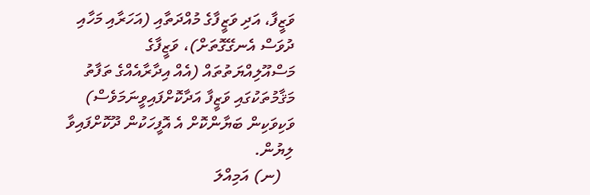ވަޒީފާ، އަދި ވަޒީފާގެ މުއްދަތާއި (އަހަރާއި މަހާއި ދުވަސް އެނގޭގޮތަށް)، ވަޒީފާގެ މަސްއޫލިއްޔަތުތައް (އެއް އިދާރާއެއްގެ ތަފާތު މަޤާމުތަކުގައި ވަޒީފާ އަދާކޮށްފައިވީނަމަވެސް) ވަކިވަކިން ބަޔާންކޮށް އެ އޮފީހަކުން ދޫކޮށްފައިވާ ލިޔުން.
   (ނ) އަމިއްލަ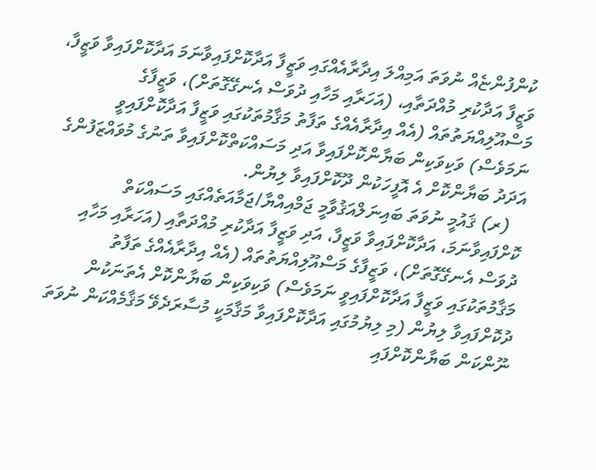ކުންފުންޏެއް ނުވަތަ އަމިއްލަ އިދާރާއެއްގައި ވަޒީފާ އަދާކޮށްފައިވާނަމަ އަދާކޮށްފައިވާ ވަޒީފާ، ވަޒީފާ އަދާކުރި މުއްދަތާއި، (އަހަރާއި މަހާއި ދުވަސް އެނގޭގޮތަށް)، ވަޒީފާގެ މަސްއޫލިއްޔަތުތައް (އެއް އިދާރާއެއްގެ ތަފާތު މަޤާމުތަކުގައި ވަޒީފާ އަދާކޮށްފައިވީ ނަމަވެސް) ވަކިވަކިން ބަޔާންކޮށްފައިވާ އަދި މަސައްކަތްކޮށްފައިވާ ތަނުގެ މުވައްޒަފުންގެ އަދަދު ބަޔާންކޮށް އެ އޮފީހަކުން ދޫކޮށްފައިވާ ލިޔުން.
   (ރ) ޤައުމީ ނުވަތަ ބައިނަލްއަޤުވާމީ ޖަމްއިއްޔާ/ޖަމާއަތެއްގައި މަސައްކަތް ކޮށްފައިވާނަމަ، އަދާކޮށްފައިވާ ވަޒީފާ، އަދި ވަޒީފާ އަދާކުރި މުއްދަތާއި (އަހަރާއި މަހާއި ދުވަސް އެނގޭގޮތަށް)، ވަޒީފާގެ މަސްއޫލިއްޔަތުތައް (އެއް އިދާރާއެއްގެ ތަފާތު މަޤާމުތަކުގައި ވަޒީފާ އަދާކޮށްފައިވީ ނަމަވެސް) ވަކިވަކިން ބަޔާންކޮށް އެތަނަކުން ދުކޮށްފައިވާ ލިޔުން (މި ލިޔުމުގައި އަދާކޮށްފައިވާ މަޤާމަކީ މުސާރަދެވޭ މަޤާމެއްކަން ނުވަތަ ނޫންކަން ބަޔާންކޮށްފައި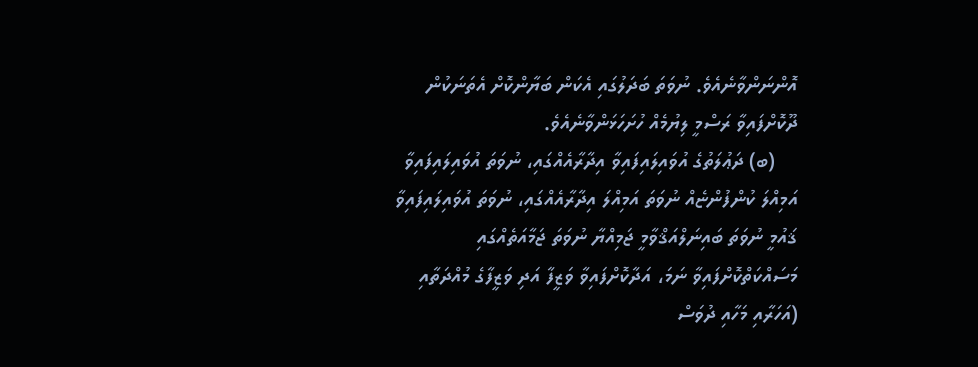އޮންނަންވާނެއެވެ. ނުވަތަ ބަދަލުގައި އެކަން ބަޔާންކޮށް އެތަނަކުން ދޫކޮށްފައިވާ ރަސްމީ ލިޔުމެއް ހުށަހަޅަންވާނެއެވެ.
    (ބ) ދަޢުލަތުގެ އުވައިލައިފައިވާ އިދާރާއެއްގައި، ނުވަތަ އުވައިލައިފައިވާ އަމިއްލަ ކުންފުންޏެއް ނުވަތަ އަމިއްލަ އިދާރާއެއްގައި، ނުވަތަ އުވައިލައިފައިވާ ޤައުމީ ނުވަތަ ބައިނަލްއަޤްވާމީ ޖަމިއްޔާ ނުވަތަ ޖަމާއަތެއްގައި މަސައްކަތްކޮށްފައިވާ ނަމަ، އަދާކޮށްފައިވާ ވަޒީފާ އަދި ވަޒީފާގެ މުއްދަތާއި (އަހަރާއި މަހާއި ދުވަސް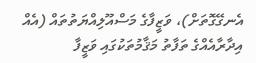އެނގޭގޮތަށް)، ވަޒީފާގެ މަސްއޫލިއްޔަތުތައް (އެއް އިދާރާއެއްގެ ތަފާތު މަޤާމުތަކުގައި ވަޒީފާ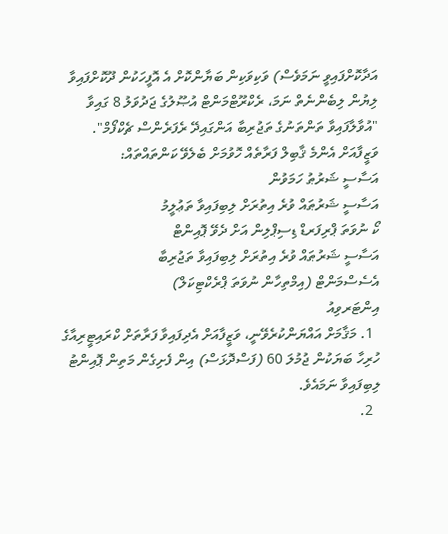އަދާކޮށްފައިވީ ނަމަވެސް) ވަކިވަކިން ބަޔާންކޮށް އެ އޮފީހަކުން ދޫކޮށްފައިވާ ލިޔުން ލިބެންނެތް ނަމަ، ރެކްރޫޓްމަންޓް އުޞޫލުގެ ޖަދުވަލު 8 ގައިވާ "އުވާލާފައިވާ ތަންތަނުގެ ތަޖުރިބާ އަންގައިދޭ ރެފަރެންސް ޗެކްފޯމް".
ވަޒީފާއަށް އެންމެ ޤާބިލް ފަރާތެއް ހޮވުމަށް ބެލެވޭ ކަންތައްތައް:
އަސާސީ ޝަރުޠު ހަމަވުން
އަސާސީ ޝަރުޠައް ވުރެ އިތުރަށް ލިބިފައިވާ ތަޢުލީމު
ކޯ ނުވަތަ ޕްރިފަރޑް ޑިސިޕްލިން އަށް ދެވޭ ޕޮއިންޓް
އަސާސީ ޝަރުޠައް ވުރެ އިތުރަށް ލިބިފައިވާ ތަޖުރިބާ
އެސެސްމަންޓް (އިމްތިހާން ނުވަތަ ޕްރެކްޓިކަލް)
އިންޓަރވިއު
  1. މަޤާމަށް އައްޔަންކުރެވޭނީ، ވަޒީފާއަށް އެދިފައިވާ ފަރާތަށް ކްރައިޓީރިއާގެ ހުރިހާ ބަޔަކުން ޖުމުލަ 60 (ފަސްދޮޅަސް) އިން ފެށިގެން މަތިން ޕޮއިންޓު ލިބިފައިވާ ނަމައެވެ.
  2.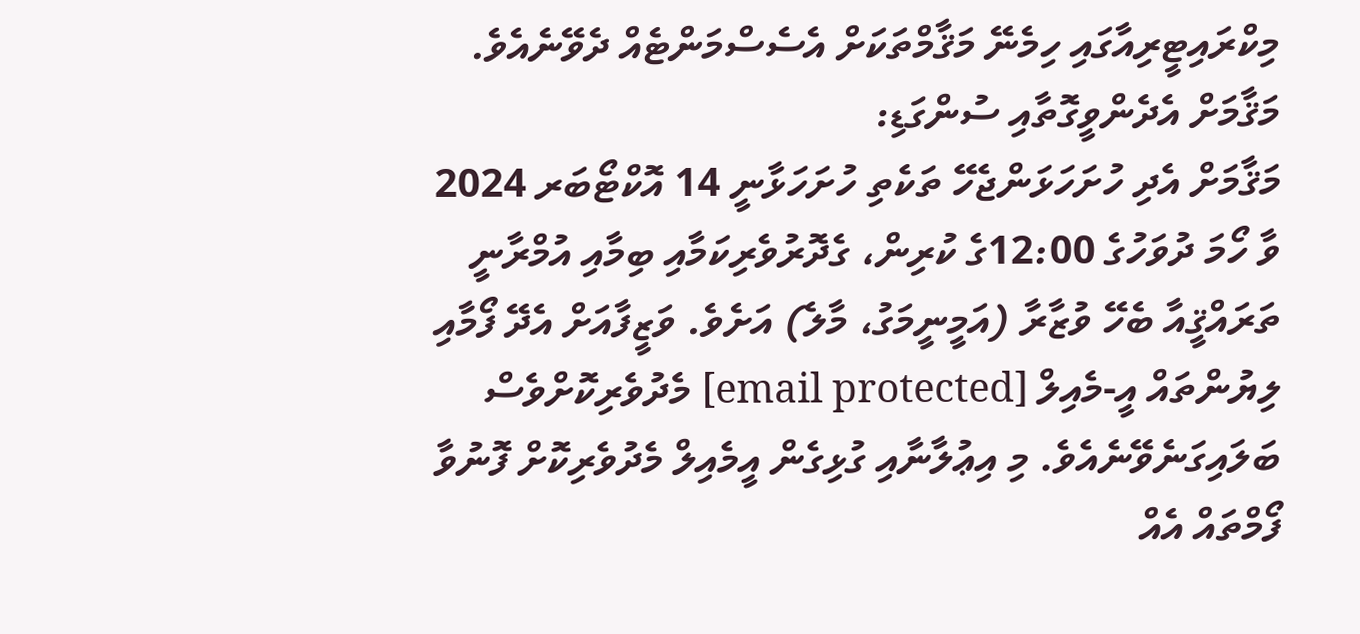މިކްރައިޓީރިއާގައި ހިމެނޭ މަޤާމްތަކަށް އެސެސްމަންޓެއް ދެވޭނެއެވެ.
މަޤާމަށް އެދެންވީގޮތާއި ސުންގަޑި:
މަޤާމަށް އެދި ހުށަހަޅަންޖެހޭ ތަކެތި ހުށަހަޅާނީ 14 އޮކްޓޯބަރ 2024 ވާ ހޯމަ ދުވަހުގެ 12:00ގެ ކުރިން، ގެދޮރުވެރިކަމާއި ބިމާއި އުމްރާނީ ތަރައްޤީއާ ބެހޭ ވުޒާރާ (އަމީނީމަގު، މާލެ) އަށެވެ. ވަޒީފާއަށް އެދޭ ފޯމާއި ލިޔުންތައް އީ-މެއިލް [email protected] މެދުވެރިކޮށްވެސް ބަލައިގަނެވޭނެއެވެ. މި އިޢުލާނާއި ގުޅިގެން އީމެއިލް މެދުވެރިކޮށް ފޮނުވާ ފޯމްތައް އެއް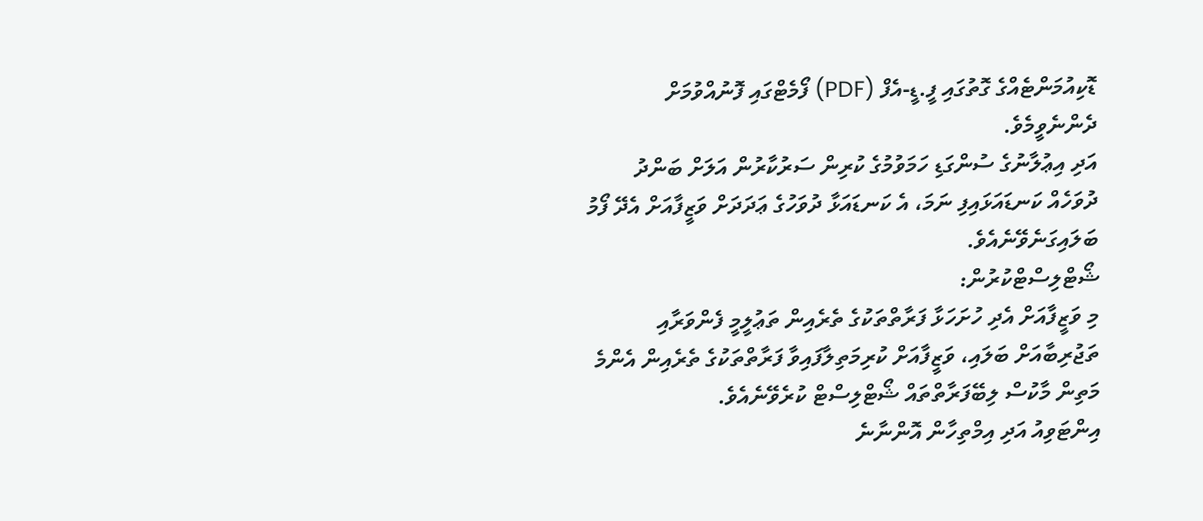ޑޮކިއުމަންޓެއްގެ ގޮތުގައި ފީ.ޑީ-އެފް (PDF) ފޯމެޓްގައި ފޮނުއްވުމަށް ދެންނެވީމެވެ.
އަދި އިޢުލާނުގެ ސުންގަޑި ހަމަވުމުގެ ކުރިން ސަރުކާރުން އަލަށް ބަންދު ދުވަހެއް ކަނޑައަޅައިފި ނަމަ، އެ ކަނޑައަޅާ ދުވަހުގެ ޢަދަދަށް ވަޒީފާއަށް އެދޭ ފޯމު ބަލައިގަނެވޭނެއެވެ.
ޝޯޓްލިސްޓްކުރުން:
މި ވަޒީފާއަށް އެދި ހުށަހަޅާ ފަރާތްތަކުގެ ތެރެއިން ތަޢުލީމީ ފެންވަރާއި ތަޖުރިބާއަށް ބަލައި، ވަޒީފާއަށް ކުރިމަތިލާފައިވާ ފަރާތްތަކުގެ ތެރެއިން އެންމެ މަތިން މާކުސް ލިބޭފަރާތްތައް ޝޯޓްލިސްޓް ކުރެވޭނެއެވެ.
އިންޓަވިއު އަދި އިމްތިހާން އޮންނާނެ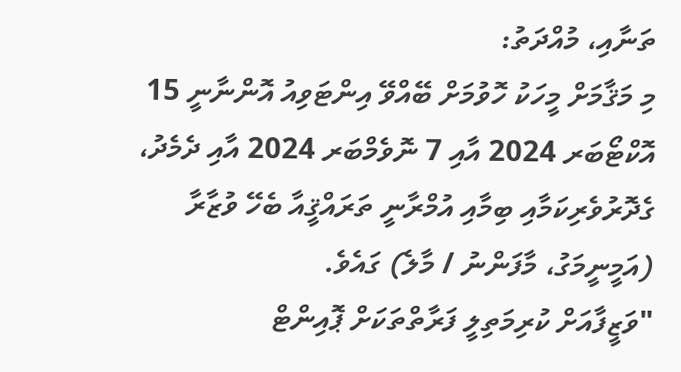ތަނާއި، މުއްދަތު:
މި މަޤާމަށް މީހަކު ހޮވުމަށް ބޭއްވޭ އިންޓަވިއު އޮންނާނީ 15 އޮކްޓޯބަރ 2024 އާއި 7 ނޮވެމްބަރ 2024 އާއި ދެމެދު، ގެދޮރުވެރިކަމާއި ބިމާއި އުމްރާނީ ތަރައްޤީއާ ބެހޭ ވުޒާރާ (އަމީނީމަގު، މާފަންނު / މާލެ) ގައެވެ.
"ވަޒީފާއަށް ކުރިމަތިލީ ފަރާތްތަކަށް ޕޮއިންޓް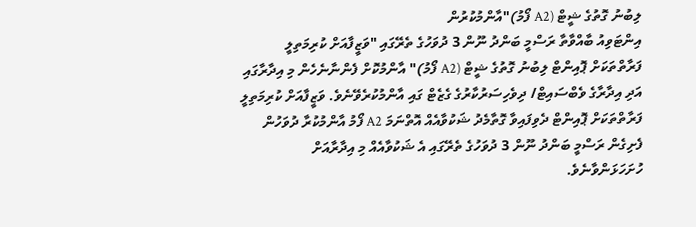ލިބުނު ގޮތުގެ ޝީޓް (A2 ފޯމު)"އާންމުކުރުން
އިންޓަވިއު ބާއްވާތާ ރަސްމީ ބަންދު ނޫން 3 ދުވަހުގެ ތެރޭގައި "ވަޒީފާއަށް ކުރިމަތިލީ ފަރާތްތަކަށް ޕޮއިންޓް ލިބުނު ގޮތުގެ ޝީޓް (A2 ފޯމު)" އާންމުކޮށް ފެންނާނެހެން މި އިދާރާގައި އަދި އިދާރާގެ ވެބްސައިޓް/ ދިވެހިސަރުކާރުގެ ގެޒެޓް ގައި އާންމުކުރެވޭނެވެ. ވަޒީފާއަށް ކުރިމަތިލީ ފަރާތްތަކަށް ޕޮއިންޓް ދެވިފައިވާ ގޮތާމެދު ޝަކުވާއެއް އޮތްނަމަ A2 ފޯމު އާންމުކުރާ ދުވަހުން ފެށިގެން ރަސްމީ ބަންދު ނޫން 3 ދުވަހުގެ ތެރޭގައި އެ ޝަކުވާއެއް މި އިދާރާއަށް ހުށަހަޅަންވާނެވެ.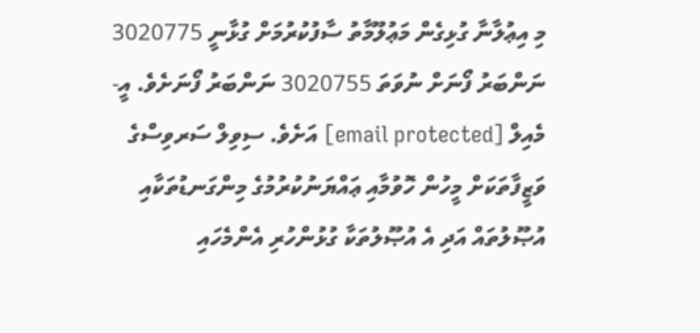މި އިޢުލާނާ ގުޅިގެން މަޢުލޫމާތު ސާފުކުރުމަށް ގުޅާނީ 3020775 ނަންބަރު ފޯނަށް ނުވަތަ 3020755 ނަންބަރު ފޯނަށެވެ. އީ-މެއިލް [email protected] އަށެވެ. ސިވިލް ސަރވިސްގެ ވަޒީފާތަކަށް މީހުން ހޮވުމާއި ޢައްޔަނުކުރުމުގެ މިންގަނޑުތަކާއި އުޞޫލުތައް އަދި އެ އުޞޫލުތަކާ ގުޅުންހުރި އެންމެހައި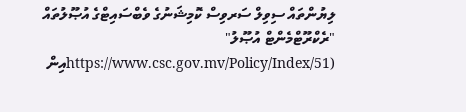ލިޔުންތައް ސިވިލް ސަރވިސް ކޮމިޝަނުގެ ވެބްސައިޓްގެ އުޞޫލުތައް  "ރެކްރޫޓްމެންޓް އުޞޫލު" (https://www.csc.gov.mv/Policy/Index/51އިން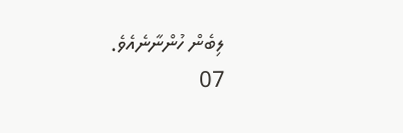ލިބެން ހުންނާނެއެވެ.
07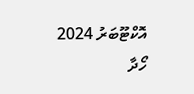އޮކްޓޫބަރު 2024
ހޯދާ